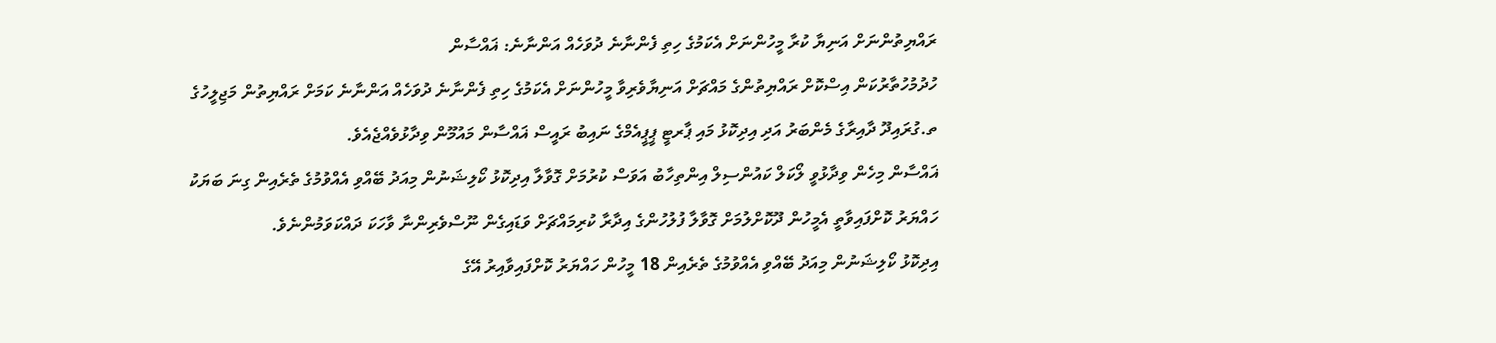ރައްޔިތުންނަށް އަނިޔާ ކުރާ މީހުންނަށް އެކަމުގެ ހިތި ފެންނާނެ ދުވަހެއް އަންނާނެ: ޣައްސާން
ހުދުމުހުތާރުކަން އިސްކޮށް ރައްޔިތުންގެ މައްޗަށް އަނިޔާވެރިވާ މީހުންނަށް އެކަމުގެ ހިތި ފެންނާނެ ދުވަހެއް އަންނާނެ ކަމަށް ރައްޔިތުން މަޖިލީހުގެ ތ.ގުރައިދޫ ދާއިރާގެ މެންބަރު އަދި އިދިކޮޅު މައި ޕާރޓީ ޕީޕީއެމްގެ ނައިބު ރައީސް ޣައްސާން މައުމޫން ވިދާޅުވެއްޖެއެވެ.
ޣައްސާން މިހެން ވިދާޅުވީ ލޯކަލް ކައުންސިލް އިންތިހާބު އަވަސް ކުރުމަށް ގޮވާލާ އިދިކޮޅު ކޯލިޝަނުން މިއަދު ބޭއްވި އެއްވުމުގެ ތެރެއިން ގިނަ ބަޔަކު ހައްޔަރު ކޮށްފައިވާތީ އެމީހުން ދޫކޮށްލުމަށް ގޮވާލާ ފުލުހުންގެ އިދާރާ ކުރިމައްޗަށް ވަޑައިގެން ނޫސްވެރިންނާ ވާހަކަ ދައްކަވަމުންނެވެ.
އިދިކޮޅު ކޯލިޝަނުން މިއަދު ބޭއްވި އެއްވުމުގެ ތެރެއިން 18 މީހުން ހައްޔަރު ކޮށްފައިވާއިރު އޭގެ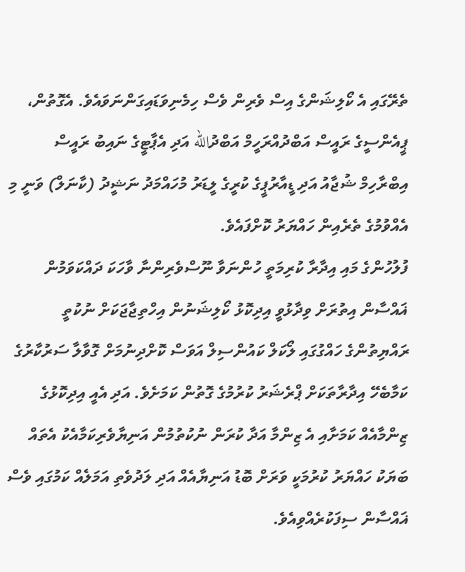ތެރޭގައި އެ ކޯލިޝަންގެ އިސް ވެރިން ވެސް ހިމެނިވަޑައިގަންނަވައެވެ. އެގޮތުން، ޕީއެންސީގެ ރައީސް އަބްދުއްރަހީމް އަބްދުالله އަދި އެޕާޓީގެ ނައިބު ރައީސް އިބްރާހިމް ޝުޖާއު އަދި ޑީއާރުޕީގެ ކުރީގެ ލީޑަރު މުހައްމަދު ނަޝީދު (ކާނަލް) ވަނީ މި އެއްވުމުގެ ތެރެއިން ހައްޔަރު ކޮށްފައެވެ.
ފުލުހުންގެ މައި އިދާރާ ކުރިމަތީ ހުންނަވާ ނޫސްވެރިންނާ ވާހަކަ ދައްކަވަމުން ޣައްސާން އިތުރަށް ވިދާޅުވީ އިދިކޮޅު ކޯލިޝަނުން އިހްތިޖާޖަކަށް ނުކުތީ ރައްޔިތުންގެ ހައްގުގައި ލޯކަލް ކައުންސިލް އަވަސް ކޮށްދިނުމަށް ގޮވާލާ ސަރުކާރުގެ ކަމާބެހޭ އިދާރާތަކަށް ޕްރެޝަރު ކުރުމުގެ ގޮތުން ކަމަށެވެ. އަދި އެއީ އިދިކޮޅުގެ ޒިންމާއެއް ކަމަށާއި އެ ޒިންމާ އަދާ ކުރަން ނުކުތުމުން އަނިޔާވެރިކަމާއެކު އެތައް ބަޔަކު ހައްޔަރު ކުރުމަކީ ވަރަށް ބޮޑު އަނިޔާއެއް އަދި ލަދުވެތި އަމަލެއް ކަމުގައި ވެސް ޣައްސާން ސިފަކުރެއްވިއެވެ.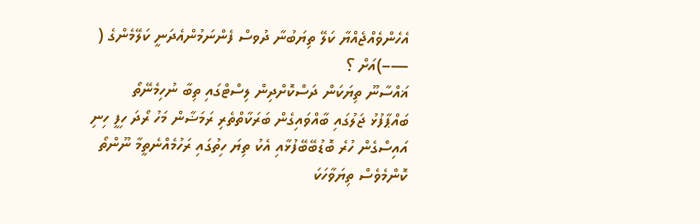އެހެންވެއްޖެއްޔާ ކަލޭ ތިޔަބުނާ ދުވސް ފެންނަމުންއެދަނީ ކަލޭމެންގެ ( —–)އަށް ؟
ޣައްސާނޫ ތިޔަކަން ދަސްކޮށްދިން ލިސްޓްގައި ތިބާ ނުހިމެނޭތޯ ބައްޕާފުޅު ޖަލުގައި ބާއްވައިގެން ބަރަކާތްތެރި ރަމަޟާން މަހު ރޯދަ ހިފީ ހިނި އައިސްގެން ހުރެ ބޮޑުބޭބޭފުޅާއި އެކު ތިޔަ ހިތުގައި ރަހުމެއްނެތީމާ ނޫންތޯ ކޮންމެވެސް ތިޔަވާހަކަ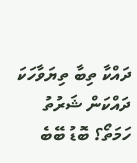ދައްކާ ތިބާ ތިޔަވާހަކަ ދައްކަން ޝަރުތު ހަމަތޯ؟ ބޮޑު ބޭބެ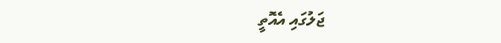ޖަލުގައި އެއޮތީ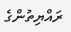ރައްޔިތުންގެ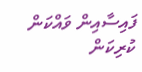ފައިސާއިން ވައްކަން ކުރިކަން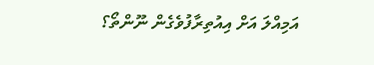އަމިއްލަ އަށް އިއުތިރާފުވެގެން ނޫންތޯ؟